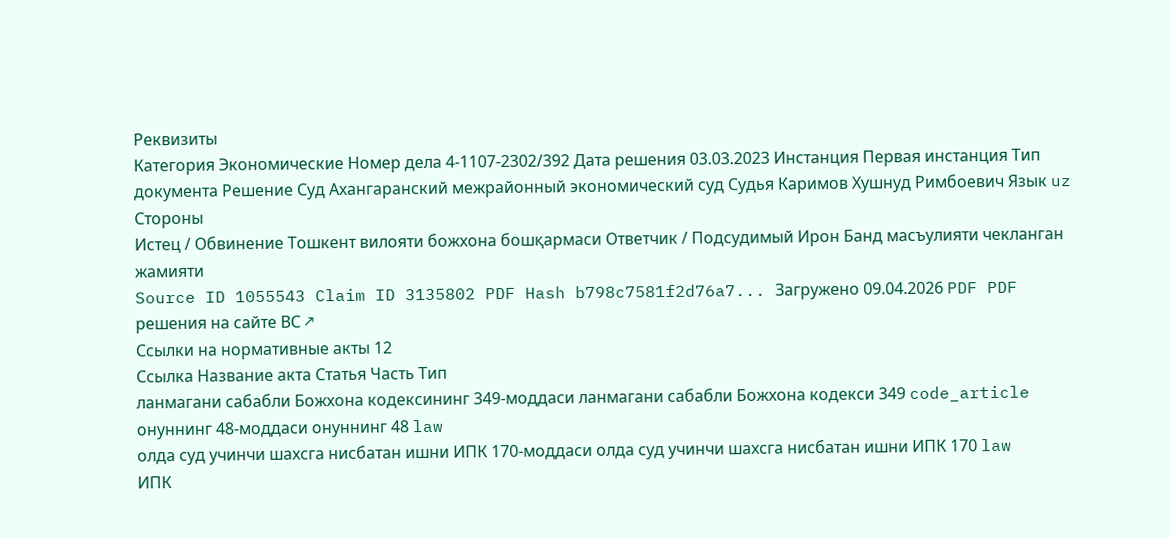Реквизиты
Категория Экономические Номер дела 4-1107-2302/392 Дата решения 03.03.2023 Инстанция Первая инстанция Тип документа Решение Суд Ахангаранский межрайонный экономический суд Судья Каримов Хушнуд Римбоевич Язык uz
Стороны
Истец / Обвинение Тошкент вилояти божхона бошқармаси Ответчик / Подсудимый Ирон Банд масъулияти чекланган жамияти
Source ID 1055543 Claim ID 3135802 PDF Hash b798c7581f2d76a7... Загружено 09.04.2026 PDF PDF решения на сайте ВС ↗
Ссылки на нормативные акты 12
Ссылка Название акта Статья Часть Тип
ланмагани сабабли Божхона кодексининг 349-моддаси ланмагани сабабли Божхона кодекси 349 code_article
онуннинг 48-моддаси онуннинг 48 law
олда суд учинчи шахсга нисбатан ишни ИПК 170-моддаси олда суд учинчи шахсга нисбатан ишни ИПК 170 law
ИПК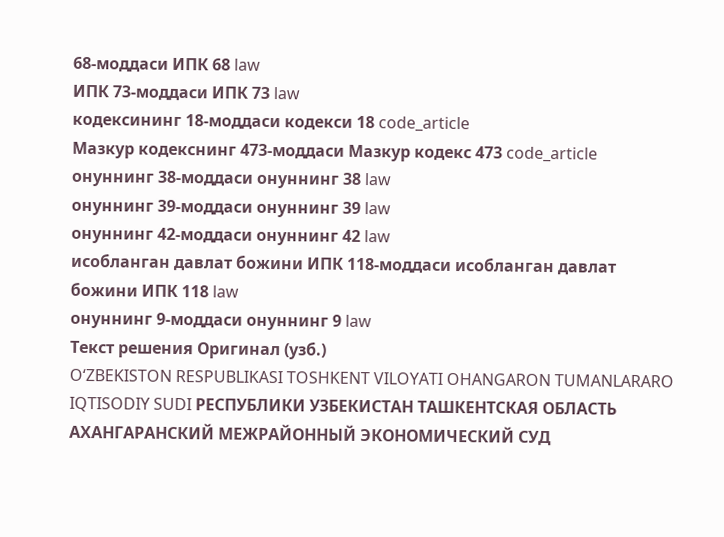68-моддаси ИПК 68 law
ИПК 73-моддаси ИПК 73 law
кодексининг 18-моддаси кодекси 18 code_article
Мазкур кодекснинг 473-моддаси Мазкур кодекс 473 code_article
онуннинг 38-моддаси онуннинг 38 law
онуннинг 39-моддаси онуннинг 39 law
онуннинг 42-моддаси онуннинг 42 law
исобланган давлат божини ИПК 118-моддаси исобланган давлат божини ИПК 118 law
онуннинг 9-моддаси онуннинг 9 law
Текст решения Оригинал (узб.)
O‘ZBEKISTON RESPUBLIKASI TOSHKENT VILOYATI OHANGARON TUMANLARARO IQTISODIY SUDI РЕСПУБЛИКИ УЗБЕКИСТАН ТАШКЕНТСКАЯ ОБЛАСТЬ АХАНГАРАНСКИЙ МЕЖРАЙОННЫЙ ЭКОНОМИЧЕСКИЙ СУД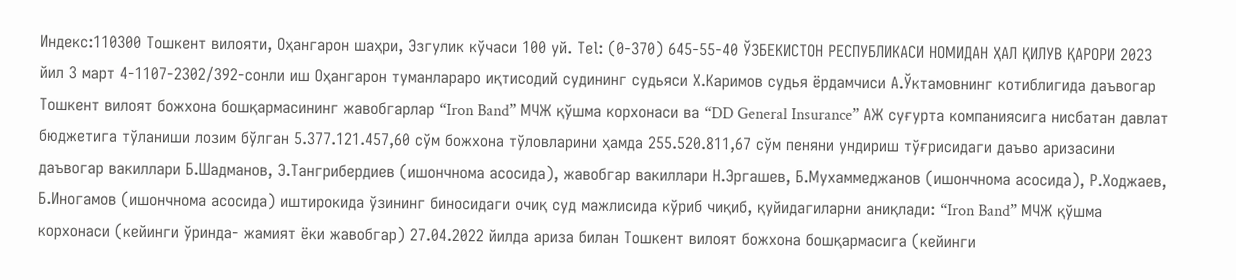Индекс:110300 Тошкент вилояти, Оҳангарон шаҳри, Эзгулик кўчаси 100 уй. Тel: (0-370) 645-55-40 ЎЗБЕКИСТОН РЕСПУБЛИКАСИ НОМИДАН ҲАЛ ҚИЛУВ ҚАРОРИ 2023 йил 3 март 4-1107-2302/392-сонли иш Оҳангарон туманлараро иқтисодий судининг судьяси Х.Каримов судья ёрдамчиси А.Ўктамовнинг котиблигида даъвогар Тошкент вилоят божхона бошқармасининг жавобгарлар “Iron Band” МЧЖ қўшма корхонаси ва “DD General Insurance” АЖ суғурта компаниясига нисбатан давлат бюджетига тўланиши лозим бўлган 5.377.121.457,60 сўм божхона тўловларини ҳамда 255.520.811,67 сўм пеняни ундириш тўғрисидаги даъво аризасини даъвогар вакиллари Б.Шадманов, Э.Тангрибердиев (ишончнома асосида), жавобгар вакиллари Н.Эргашев, Б.Мухаммеджанов (ишончнома асосида), Р.Ходжаев, Б.Иногамов (ишончнома асосида) иштирокида ўзининг биносидаги очиқ суд мажлисида кўриб чиқиб, қуйидагиларни аниқлади: “Iron Band” МЧЖ қўшма корхонаси (кейинги ўринда- жамият ёки жавобгар) 27.04.2022 йилда ариза билан Тошкент вилоят божхона бошқармасига (кейинги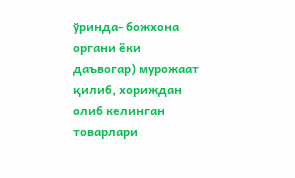ўринда- божхона органи ёки даъвогар) мурожаат қилиб, хориждан олиб келинган товарлари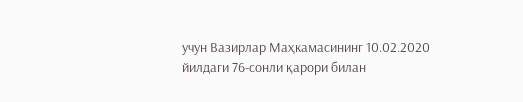учун Вазирлар Маҳкамасининг 10.02.2020 йилдаги 76-сонли қарори билан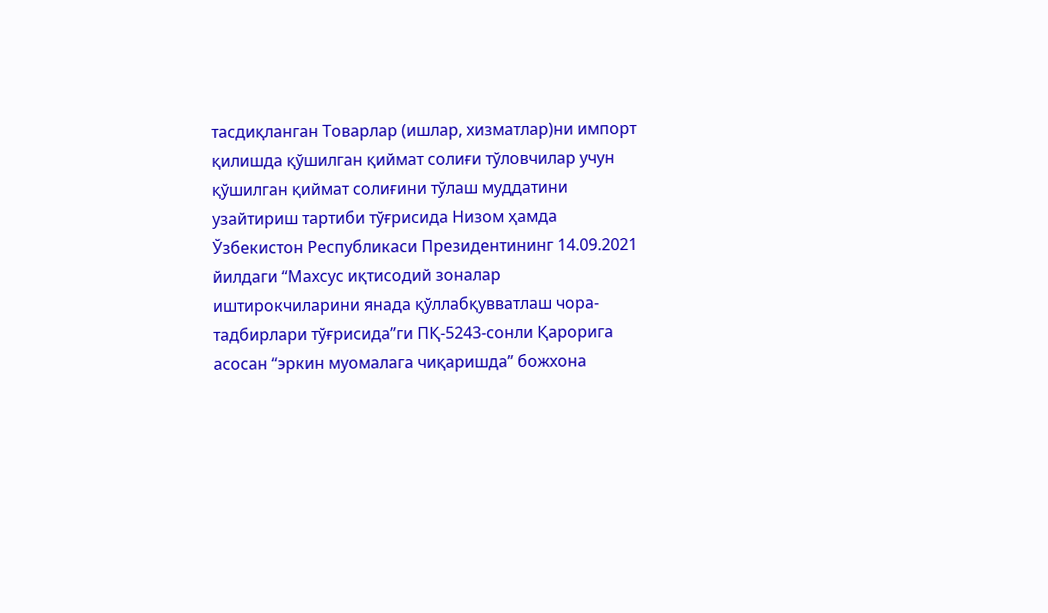тасдиқланган Товарлар (ишлар, хизматлар)ни импорт қилишда қўшилган қиймат солиғи тўловчилар учун қўшилган қиймат солиғини тўлаш муддатини узайтириш тартиби тўғрисида Низом ҳамда Ўзбекистон Республикаси Президентининг 14.09.2021 йилдаги “Махсус иқтисодий зоналар иштирокчиларини янада қўллабқувватлаш чора-тадбирлари тўғрисида”ги ПҚ-5243-сонли Қарорига асосан “эркин муомалага чиқаришда” божхона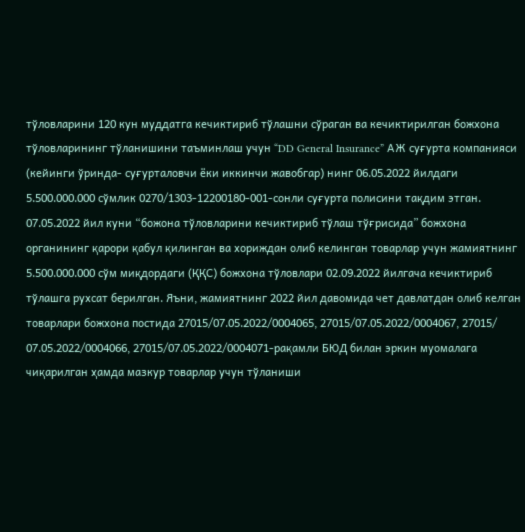тўловларини 120 кун муддатга кечиктириб тўлашни сўраган ва кечиктирилган божхона тўловларининг тўланишини таъминлаш учун “DD General Insurance” АЖ суғурта компанияси (кейинги ўринда- суғурталовчи ёки иккинчи жавобгар) нинг 06.05.2022 йилдаги 5.500.000.000 сўмлик 0270/1303-12200180-001-сонли суғурта полисини тақдим этган. 07.05.2022 йил куни “божона тўловларини кечиктириб тўлаш тўғрисида” божхона органининг қарори қабул қилинган ва хориждан олиб келинган товарлар учун жамиятнинг 5.500.000.000 сўм миқдордаги (ҚҚС) божхона тўловлари 02.09.2022 йилгача кечиктириб тўлашга рухсат берилган. Яъни, жамиятнинг 2022 йил давомида чет давлатдан олиб келган товарлари божхона постида 27015/07.05.2022/0004065, 27015/07.05.2022/0004067, 27015/ 07.05.2022/0004066, 27015/07.05.2022/0004071-рақамли БЮД билан эркин муомалага чиқарилган ҳамда мазкур товарлар учун тўланиши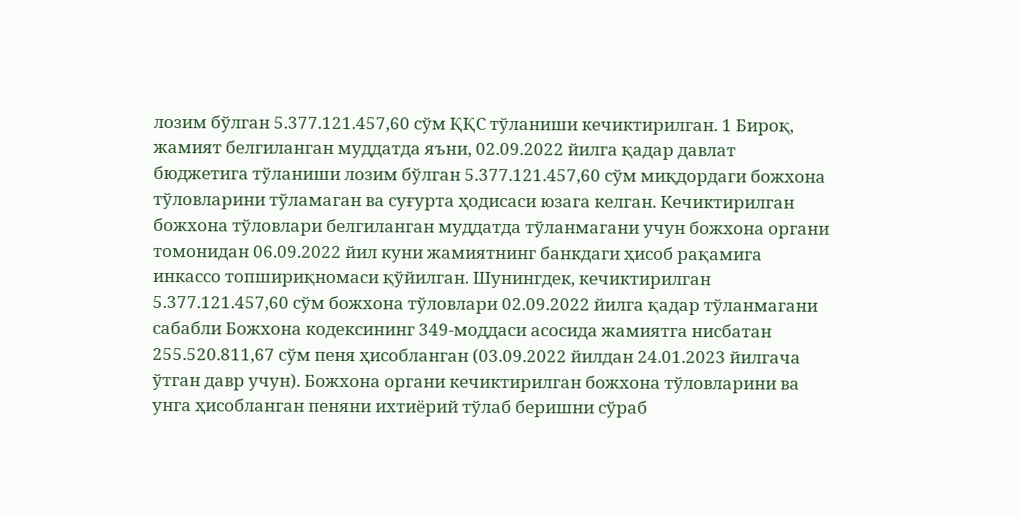лозим бўлган 5.377.121.457,60 сўм ҚҚС тўланиши кечиктирилган. 1 Бироқ, жамият белгиланган муддатда яъни, 02.09.2022 йилга қадар давлат бюджетига тўланиши лозим бўлган 5.377.121.457,60 сўм миқдордаги божхона тўловларини тўламаган ва суғурта ҳодисаси юзага келган. Кечиктирилган божхона тўловлари белгиланган муддатда тўланмагани учун божхона органи томонидан 06.09.2022 йил куни жамиятнинг банкдаги ҳисоб рақамига инкассо топшириқномаси қўйилган. Шунингдек, кечиктирилган 5.377.121.457,60 сўм божхона тўловлари 02.09.2022 йилга қадар тўланмагани сабабли Божхона кодексининг 349-моддаси асосида жамиятга нисбатан 255.520.811,67 сўм пеня ҳисобланган (03.09.2022 йилдан 24.01.2023 йилгача ўтган давр учун). Божхона органи кечиктирилган божхона тўловларини ва унга ҳисобланган пеняни ихтиёрий тўлаб беришни сўраб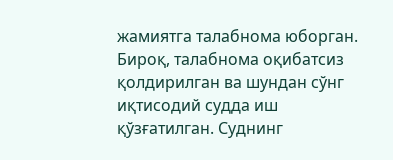жамиятга талабнома юборган. Бироқ, талабнома оқибатсиз қолдирилган ва шундан сўнг иқтисодий судда иш қўзғатилган. Суднинг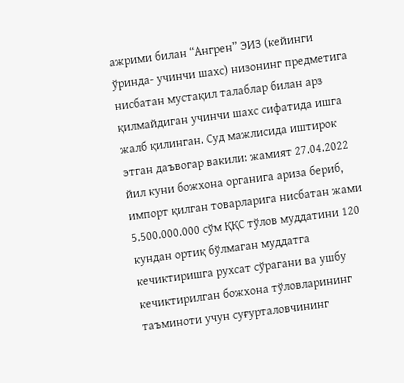ажрими билан “Ангрен” ЭИЗ (кейинги ўринда- учинчи шахс) низонинг предметига нисбатан мустақил талаблар билан арз қилмайдиган учинчи шахс сифатида ишга жалб қилинган. Суд мажлисида иштирок этган даъвогар вакили: жамият 27.04.2022 йил куни божхона органига ариза бериб, импорт қилган товарларига нисбатан жами 5.500.000.000 сўм ҚҚС тўлов муддатини 120 кундан ортиқ бўлмаган муддатга кечиктиришга рухсат сўрагани ва ушбу кечиктирилган божхона тўловларининг таъминоти учун суғурталовчининг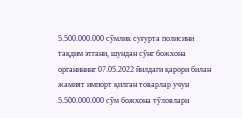5.500.000.000 сўмлик суғурта полисини тақдим этгани, шундан сўнг божхона органининг 07.05.2022 йилдаги қарори билан жамият импорт қилган товарлар учун 5.500.000.000 сўм божхона тўловлари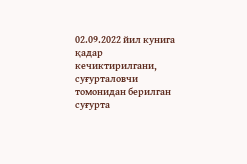02.09.2022 йил кунига қадар кечиктирилгани, суғурталовчи томонидан берилган суғурта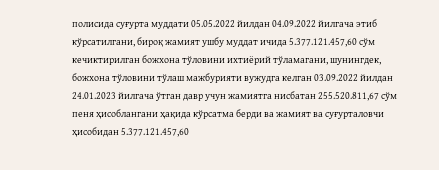полисида суғурта муддати 05.05.2022 йилдан 04.09.2022 йилгача этиб кўрсатилгани, бироқ жамият ушбу муддат ичида 5.377.121.457,60 сўм кечиктирилган божхона тўловини ихтиёрий тўламагани, шунингдек, божхона тўловини тўлаш мажбурияти вужудга келган 03.09.2022 йилдан 24.01.2023 йилгача ўтган давр учун жамиятга нисбатан 255.520.811,67 сўм пеня ҳисоблангани ҳақида кўрсатма берди ва жамият ва суғурталовчи ҳисобидан 5.377.121.457,60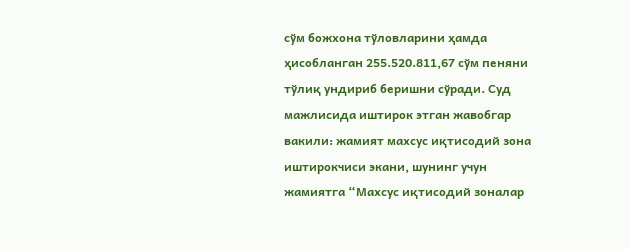сўм божхона тўловларини ҳамда ҳисобланган 255.520.811,67 сўм пеняни тўлиқ ундириб беришни сўради. Суд мажлисида иштирок этган жавобгар вакили: жамият махсус иқтисодий зона иштирокчиси экани, шунинг учун жамиятга “Махсус иқтисодий зоналар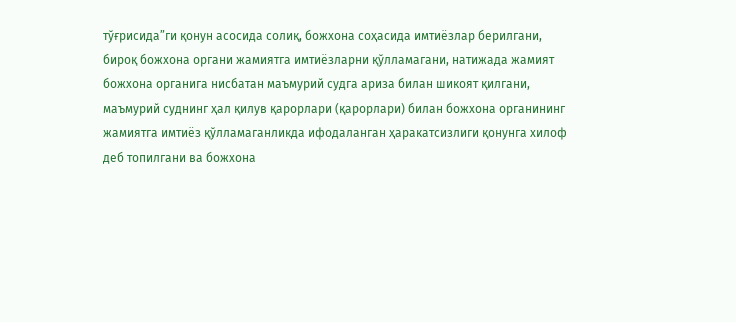тўғрисида”ги қонун асосида солиқ, божхона соҳасида имтиёзлар берилгани, бироқ божхона органи жамиятга имтиёзларни қўлламагани, натижада жамият божхона органига нисбатан маъмурий судга ариза билан шикоят қилгани, маъмурий суднинг ҳал қилув қарорлари (қарорлари) билан божхона органининг жамиятга имтиёз қўлламаганликда ифодаланган ҳаракатсизлиги қонунга хилоф деб топилгани ва божхона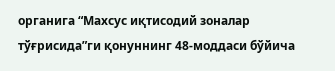органига “Махсус иқтисодий зоналар тўғрисида”ги қонуннинг 48-моддаси бўйича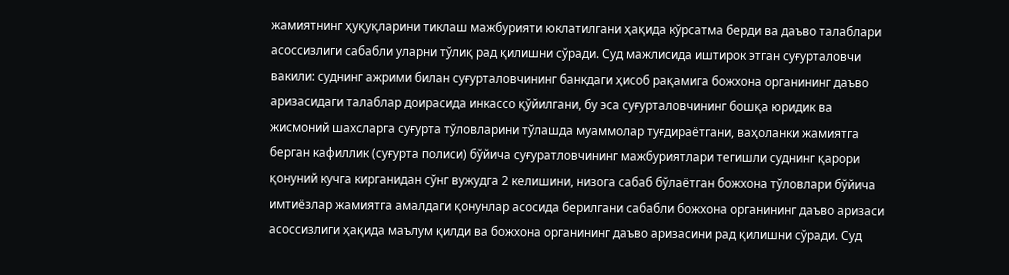жамиятнинг ҳуқуқларини тиклаш мажбурияти юклатилгани ҳақида кўрсатма берди ва даъво талаблари асоссизлиги сабабли уларни тўлиқ рад қилишни сўради. Суд мажлисида иштирок этган суғурталовчи вакили: суднинг ажрими билан суғурталовчининг банкдаги ҳисоб рақамига божхона органининг даъво аризасидаги талаблар доирасида инкассо қўйилгани, бу эса суғурталовчининг бошқа юридик ва жисмоний шахсларга суғурта тўловларини тўлашда муаммолар туғдираётгани, ваҳоланки жамиятга берган кафиллик (суғурта полиси) бўйича суғуратловчининг мажбуриятлари тегишли суднинг қарори қонуний кучга кирганидан сўнг вужудга 2 келишини, низога сабаб бўлаётган божхона тўловлари бўйича имтиёзлар жамиятга амалдаги қонунлар асосида берилгани сабабли божхона органининг даъво аризаси асоссизлиги ҳақида маълум қилди ва божхона органининг даъво аризасини рад қилишни сўради. Суд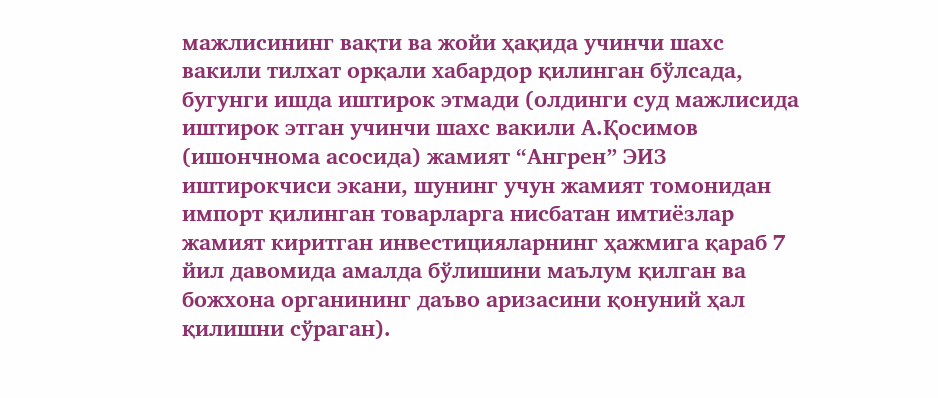мажлисининг вақти ва жойи ҳақида учинчи шахс вакили тилхат орқали хабардор қилинган бўлсада, бугунги ишда иштирок этмади (олдинги суд мажлисида иштирок этган учинчи шахс вакили А.Қосимов (ишончнома асосида) жамият “Ангрен” ЭИЗ иштирокчиси экани, шунинг учун жамият томонидан импорт қилинган товарларга нисбатан имтиёзлар жамият киритган инвестицияларнинг ҳажмига қараб 7 йил давомида амалда бўлишини маълум қилган ва божхона органининг даъво аризасини қонуний ҳал қилишни сўраган).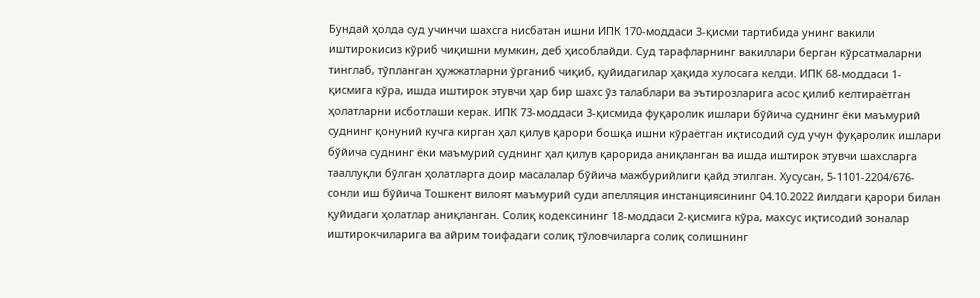Бундай ҳолда суд учинчи шахсга нисбатан ишни ИПК 170-моддаси 3-қисми тартибида унинг вакили иштирокисиз кўриб чиқишни мумкин, деб ҳисоблайди. Суд тарафларнинг вакиллари берган кўрсатмаларни тинглаб, тўпланган ҳужжатларни ўрганиб чиқиб, қуйидагилар ҳақида хулосага келди. ИПК 68-моддаси 1-қисмига кўра, ишда иштирок этувчи ҳар бир шахс ўз талаблари ва эътирозларига асос қилиб келтираётган ҳолатларни исботлаши керак. ИПК 73-моддаси 3-қисмида фуқаролик ишлари бўйича суднинг ёки маъмурий суднинг қонуний кучга кирган ҳал қилув қарори бошқа ишни кўраётган иқтисодий суд учун фуқаролик ишлари бўйича суднинг ёки маъмурий суднинг ҳал қилув қарорида аниқланган ва ишда иштирок этувчи шахсларга тааллуқли бўлган ҳолатларга доир масалалар бўйича мажбурийлиги қайд этилган. Хусусан, 5-1101-2204/676-сонли иш бўйича Тошкент вилоят маъмурий суди апелляция инстанциясининг 04.10.2022 йилдаги қарори билан қуйидаги ҳолатлар аниқланган. Солиқ кодексининг 18-моддаси 2-қисмига кўра, махсус иқтисодий зоналар иштирокчиларига ва айрим тоифадаги солиқ тўловчиларга солиқ солишнинг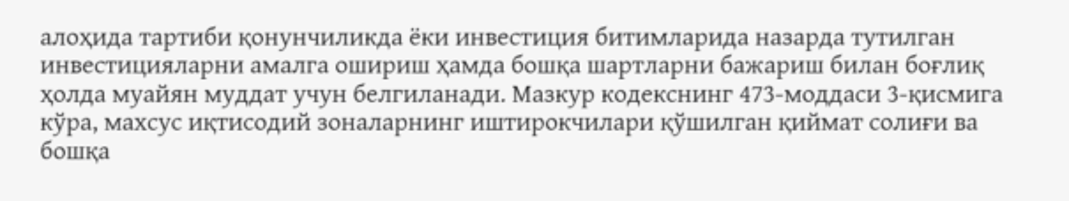алоҳида тартиби қонунчиликда ёки инвестиция битимларида назарда тутилган инвестицияларни амалга ошириш ҳамда бошқа шартларни бажариш билан боғлиқ ҳолда муайян муддат учун белгиланади. Мазкур кодекснинг 473-моддаси 3-қисмига кўра, махсус иқтисодий зоналарнинг иштирокчилари қўшилган қиймат солиғи ва бошқа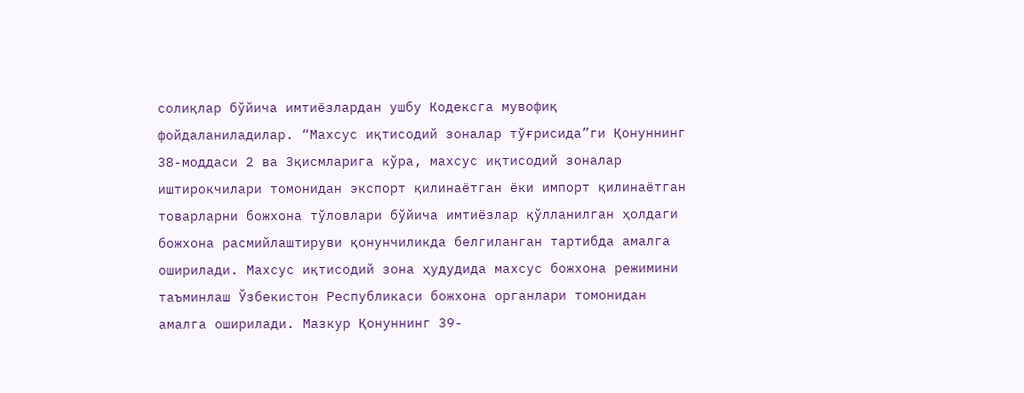солиқлар бўйича имтиёзлардан ушбу Кодексга мувофиқ фойдаланиладилар. “Махсус иқтисодий зоналар тўғрисида”ги Қонуннинг 38-моддаси 2 ва 3қисмларига кўра, махсус иқтисодий зоналар иштирокчилари томонидан экспорт қилинаётган ёки импорт қилинаётган товарларни божхона тўловлари бўйича имтиёзлар қўлланилган ҳолдаги божхона расмийлаштируви қонунчиликда белгиланган тартибда амалга оширилади. Махсус иқтисодий зона ҳудудида махсус божхона режимини таъминлаш Ўзбекистон Республикаси божхона органлари томонидан амалга оширилади. Мазкур Қонуннинг 39-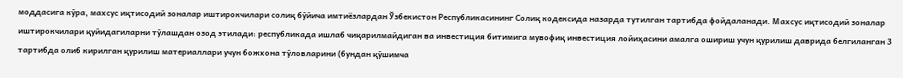моддасига кўра, махсус иқтисодий зоналар иштирокчилари солиқ бўйича имтиёзлардан Ўзбекистон Республикасининг Солиқ кодексида назарда тутилган тартибда фойдаланади. Махсус иқтисодий зоналар иштирокчилари қуйидагиларни тўлашдан озод этилади: республикада ишлаб чиқарилмайдиган ва инвестиция битимига мувофиқ инвестиция лойиҳасини амалга ошириш учун қурилиш даврида белгиланган 3 тартибда олиб кирилган қурилиш материаллари учун божхона тўловларини (бундан қўшимча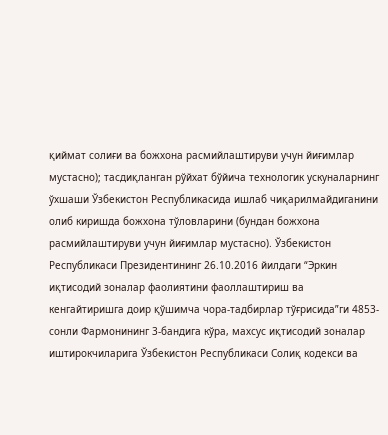қиймат солиғи ва божхона расмийлаштируви учун йиғимлар мустасно); тасдиқланган рўйхат бўйича технологик ускуналарнинг ўхшаши Ўзбекистон Республикасида ишлаб чиқарилмайдиганини олиб киришда божхона тўловларини (бундан божхона расмийлаштируви учун йиғимлар мустасно). Ўзбекистон Республикаси Президентининг 26.10.2016 йилдаги “Эркин иқтисодий зоналар фаолиятини фаоллаштириш ва кенгайтиришга доир қўшимча чора-тадбирлар тўғрисида”ги 4853-сонли Фармонининг 3-бандига кўра, махсус иқтисодий зоналар иштирокчиларига Ўзбекистон Республикаси Солиқ кодекси ва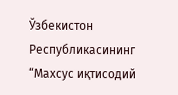Ўзбекистон Республикасининг “Махсус иқтисодий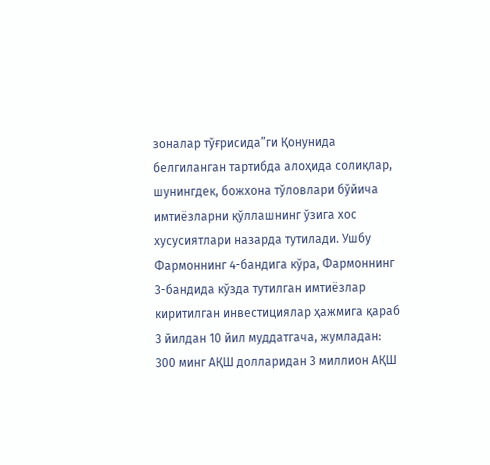зоналар тўғрисида”ги Қонунида белгиланган тартибда алоҳида солиқлар, шунингдек, божхона тўловлари бўйича имтиёзларни қўллашнинг ўзига хос хусусиятлари назарда тутилади. Ушбу Фармоннинг 4-бандига кўра, Фармоннинг 3-бандида кўзда тутилган имтиёзлар киритилган инвестициялар ҳажмига қараб 3 йилдан 10 йил муддатгача, жумладан: 300 минг АҚШ долларидан 3 миллион АҚШ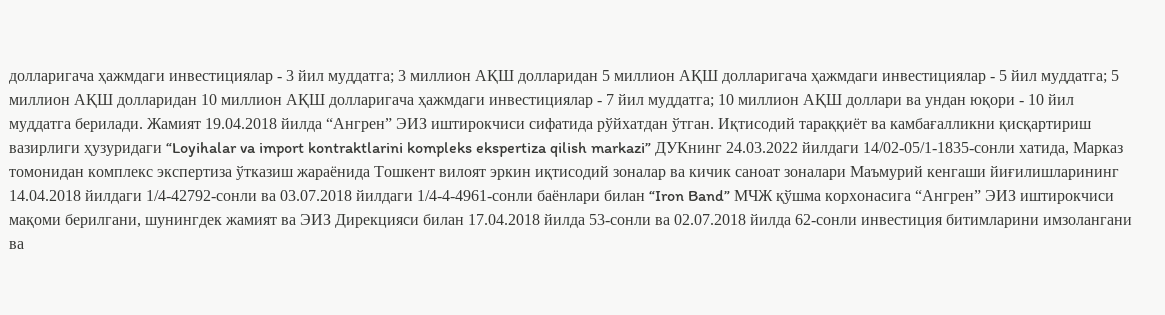долларигача ҳажмдаги инвестициялар - 3 йил муддатга; 3 миллион АҚШ долларидан 5 миллион АҚШ долларигача ҳажмдаги инвестициялар - 5 йил муддатга; 5 миллион АҚШ долларидан 10 миллион АҚШ долларигача ҳажмдаги инвестициялар - 7 йил муддатга; 10 миллион АҚШ доллари ва ундан юқори - 10 йил муддатга берилади. Жамият 19.04.2018 йилда “Ангрен” ЭИЗ иштирокчиси сифатида рўйхатдан ўтган. Иқтисодий тараққиёт ва камбағалликни қисқартириш вазирлиги ҳузуридаги “Loyihalar va import kontraktlarini kompleks ekspertiza qilish markazi” ДУКнинг 24.03.2022 йилдаги 14/02-05/1-1835-сонли хатида, Марказ томонидан комплекс экспертиза ўтказиш жараёнида Тошкент вилоят эркин иқтисодий зоналар ва кичик саноат зоналари Маъмурий кенгаши йиғилишларининг 14.04.2018 йилдаги 1/4-42792-сонли ва 03.07.2018 йилдаги 1/4-4-4961-сонли баёнлари билан “Iron Band” МЧЖ қўшма корхонасига “Ангрен” ЭИЗ иштирокчиси мақоми берилгани, шунингдек жамият ва ЭИЗ Дирекцияси билан 17.04.2018 йилда 53-сонли ва 02.07.2018 йилда 62-сонли инвестиция битимларини имзолангани ва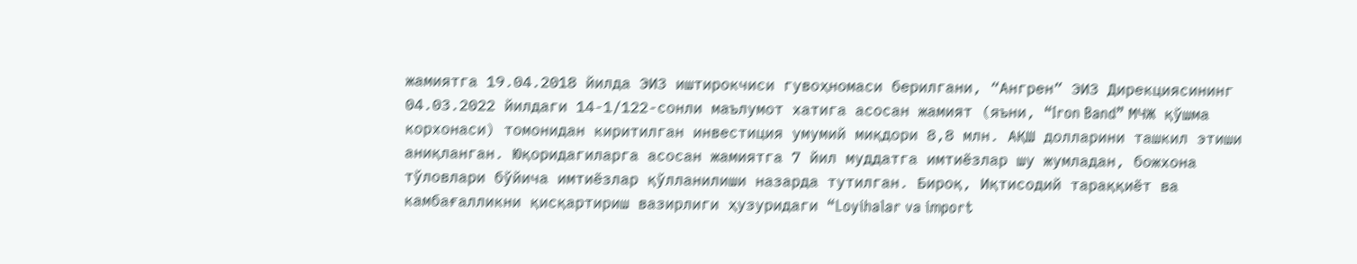жамиятга 19.04.2018 йилда ЭИЗ иштирокчиси гувоҳномаси берилгани, “Ангрен” ЭИЗ Дирекциясининг 04.03.2022 йилдаги 14-1/122-сонли маълумот хатига асосан жамият (яъни, “Iron Band” МЧЖ қўшма корхонаси) томонидан киритилган инвестиция умумий миқдори 8,8 млн. АҚШ долларини ташкил этиши аниқланган. Юқоридагиларга асосан жамиятга 7 йил муддатга имтиёзлар шу жумладан, божхона тўловлари бўйича имтиёзлар қўлланилиши назарда тутилган. Бироқ, Иқтисодий тараққиёт ва камбағалликни қисқартириш вазирлиги ҳузуридаги “Loyihalar va import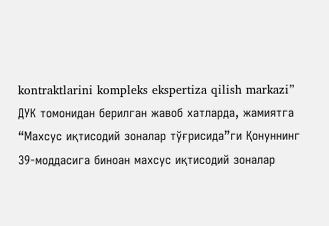kontraktlarini kompleks ekspertiza qilish markazi” ДУК томонидан берилган жавоб хатларда, жамиятга “Махсус иқтисодий зоналар тўғрисида”ги Қонуннинг 39-моддасига биноан махсус иқтисодий зоналар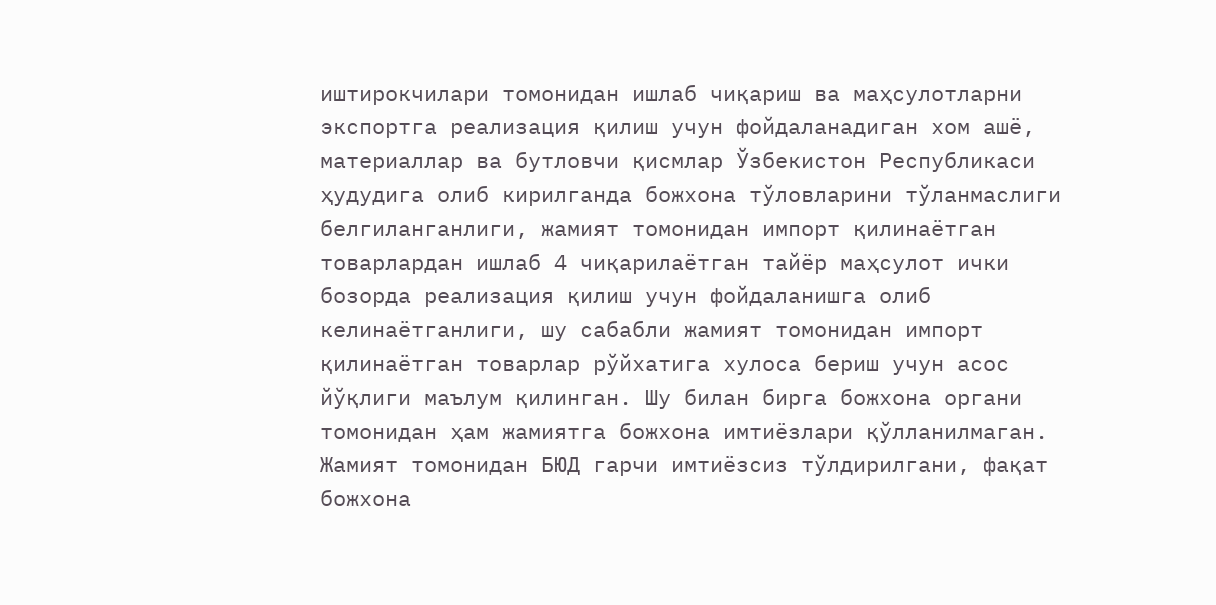иштирокчилари томонидан ишлаб чиқариш ва маҳсулотларни экспортга реализация қилиш учун фойдаланадиган хом ашё, материаллар ва бутловчи қисмлар Ўзбекистон Республикаси ҳудудига олиб кирилганда божхона тўловларини тўланмаслиги белгиланганлиги, жамият томонидан импорт қилинаётган товарлардан ишлаб 4 чиқарилаётган тайёр маҳсулот ички бозорда реализация қилиш учун фойдаланишга олиб келинаётганлиги, шу сабабли жамият томонидан импорт қилинаётган товарлар рўйхатига хулоса бериш учун асос йўқлиги маълум қилинган. Шу билан бирга божхона органи томонидан ҳам жамиятга божхона имтиёзлари қўлланилмаган. Жамият томонидан БЮД гарчи имтиёзсиз тўлдирилгани, фақат божхона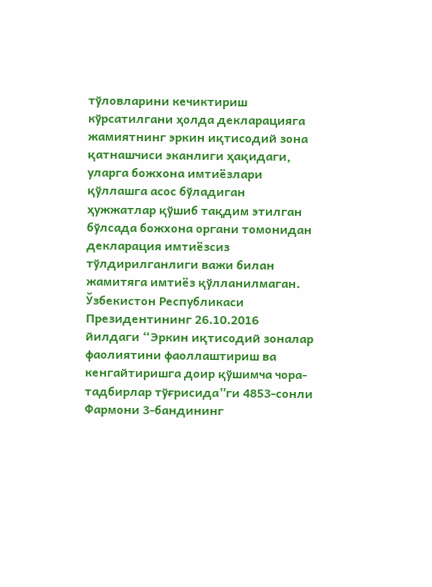тўловларини кечиктириш кўрсатилгани ҳолда декларацияга жамиятнинг эркин иқтисодий зона қатнашчиси эканлиги ҳақидаги, уларга божхона имтиёзлари қўллашга асос бўладиган ҳужжатлар қўшиб тақдим этилган бўлсада божхона органи томонидан декларация имтиёзсиз тўлдирилганлиги важи билан жамитяга имтиёз қўлланилмаган. Ўзбекистон Республикаси Президентининг 26.10.2016 йилдаги “Эркин иқтисодий зоналар фаолиятини фаоллаштириш ва кенгайтиришга доир қўшимча чора-тадбирлар тўғрисида”ги 4853-сонли Фармони 3-бандининг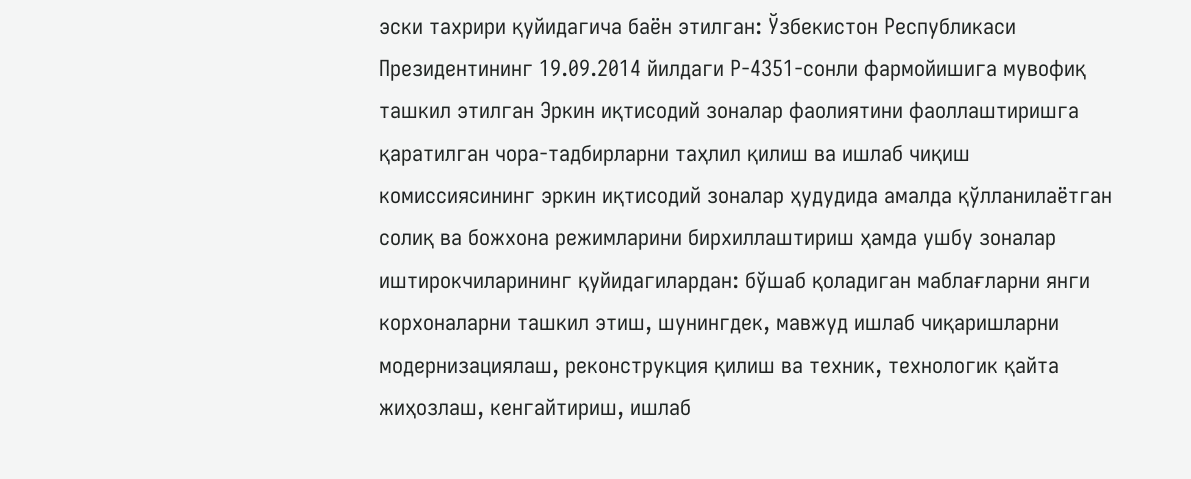эски тахрири қуйидагича баён этилган: Ўзбекистон Республикаси Президентининг 19.09.2014 йилдаги Р-4351-сонли фармойишига мувофиқ ташкил этилган Эркин иқтисодий зоналар фаолиятини фаоллаштиришга қаратилган чора-тадбирларни таҳлил қилиш ва ишлаб чиқиш комиссиясининг эркин иқтисодий зоналар ҳудудида амалда қўлланилаётган солиқ ва божхона режимларини бирхиллаштириш ҳамда ушбу зоналар иштирокчиларининг қуйидагилардан: бўшаб қоладиган маблағларни янги корхоналарни ташкил этиш, шунингдек, мавжуд ишлаб чиқаришларни модернизациялаш, реконструкция қилиш ва техник, технологик қайта жиҳозлаш, кенгайтириш, ишлаб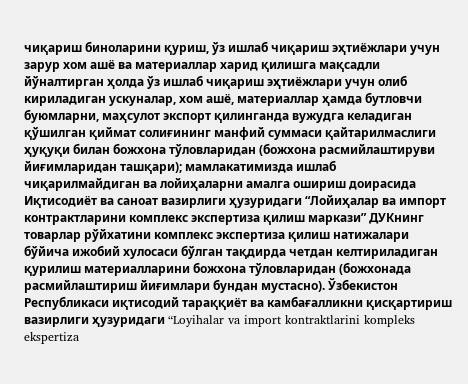чиқариш биноларини қуриш, ўз ишлаб чиқариш эҳтиёжлари учун зарур хом ашё ва материаллар харид қилишга мақсадли йўналтирган ҳолда ўз ишлаб чиқариш эҳтиёжлари учун олиб кириладиган ускуналар, хом ашё, материаллар ҳамда бутловчи буюмларни, маҳсулот экспорт қилинганда вужудга келадиган қўшилган қиймат солиғининг манфий суммаси қайтарилмаслиги ҳуқуқи билан божхона тўловларидан (божхона расмийлаштируви йиғимларидан ташқари); мамлакатимизда ишлаб чиқарилмайдиган ва лойиҳаларни амалга ошириш доирасида Иқтисодиёт ва саноат вазирлиги ҳузуридаги “Лойиҳалар ва импорт контрактларини комплекс экспертиза қилиш маркази” ДУКнинг товарлар рўйхатини комплекс экспертиза қилиш натижалари бўйича ижобий хулосаси бўлган тақдирда четдан келтириладиган қурилиш материалларини божхона тўловларидан (божхонада расмийлаштириш йиғимлари бундан мустасно). Ўзбекистон Республикаси иқтисодий тараққиёт ва камбағалликни қисқартириш вазирлиги ҳузуридаги “Loyihalar va import kontraktlarini kompleks ekspertiza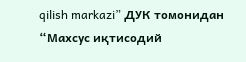qilish markazi” ДУК томонидан “Махсус иқтисодий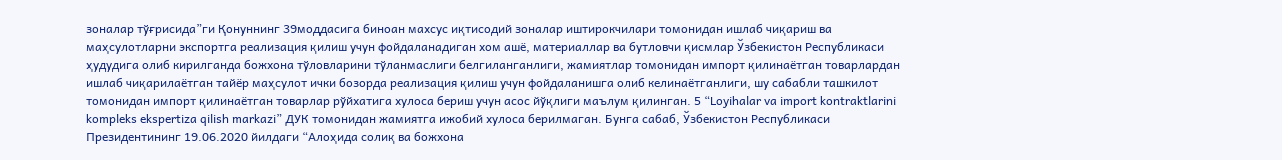зоналар тўғрисида”ги Қонуннинг 39моддасига биноан махсус иқтисодий зоналар иштирокчилари томонидан ишлаб чиқариш ва маҳсулотларни экспортга реализация қилиш учун фойдаланадиган хом ашё, материаллар ва бутловчи қисмлар Ўзбекистон Республикаси ҳудудига олиб кирилганда божхона тўловларини тўланмаслиги белгиланганлиги, жамиятлар томонидан импорт қилинаётган товарлардан ишлаб чиқарилаётган тайёр маҳсулот ички бозорда реализация қилиш учун фойдаланишга олиб келинаётганлиги, шу сабабли ташкилот томонидан импорт қилинаётган товарлар рўйхатига хулоса бериш учун асос йўқлиги маълум қилинган. 5 “Loyihalar va import kontraktlarini kompleks ekspertiza qilish markazi” ДУК томонидан жамиятга ижобий хулоса берилмаган. Бунга сабаб, Ўзбекистон Республикаси Президентининг 19.06.2020 йилдаги “Алоҳида солиқ ва божхона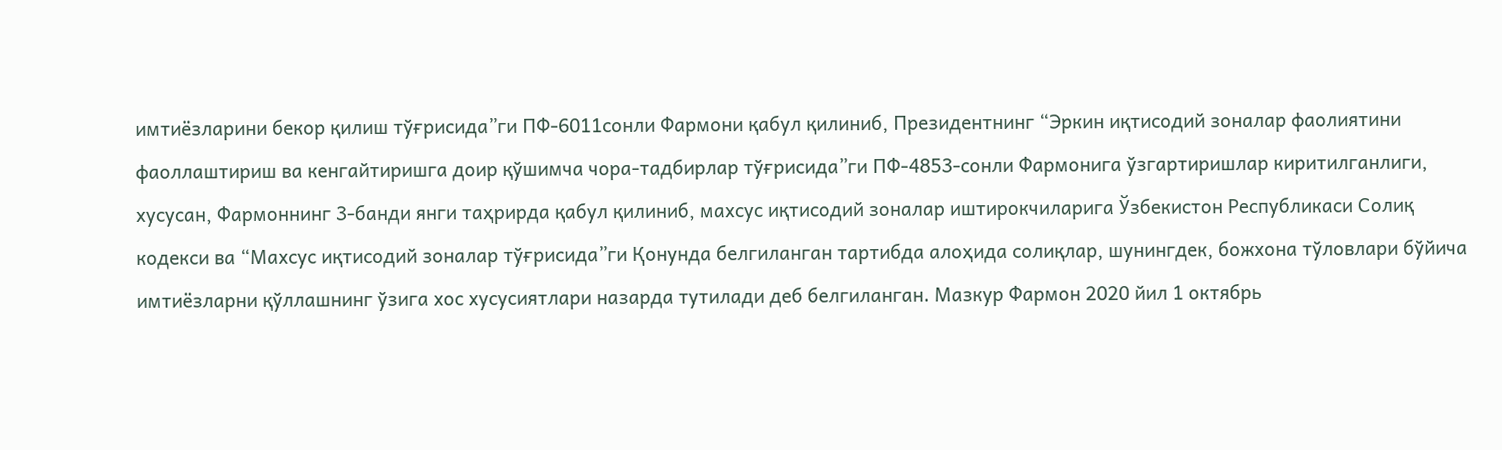имтиёзларини бекор қилиш тўғрисида”ги ПФ-6011сонли Фармони қабул қилиниб, Президентнинг “Эркин иқтисодий зоналар фаолиятини фаоллаштириш ва кенгайтиришга доир қўшимча чора-тадбирлар тўғрисида”ги ПФ-4853-сонли Фармонига ўзгартиришлар киритилганлиги, хусусан, Фармоннинг 3-банди янги таҳрирда қабул қилиниб, махсус иқтисодий зоналар иштирокчиларига Ўзбекистон Республикаси Солиқ кодекси ва “Махсус иқтисодий зоналар тўғрисида”ги Қонунда белгиланган тартибда алоҳида солиқлар, шунингдек, божхона тўловлари бўйича имтиёзларни қўллашнинг ўзига хос хусусиятлари назарда тутилади деб белгиланган. Мазкур Фармон 2020 йил 1 октябрь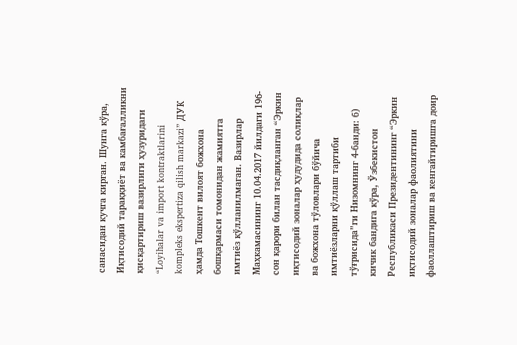санасидан кучга кирган. Шунга кўра, Иқтисодий тараққиёт ва камбағалликни қисқартириш вазирлиги ҳузуридаги “Loyihalar va import kontraktlarini kompleks ekspertiza qilish markazi” ДУК ҳамда Тошкент вилоят божхона бошқармаси томонидан жамиятга имтиёз қўлланилмаган. Вазирлар Маҳкамасининг 10.04.2017 йилдаги 196-сон қарори билан тасдиқланган “Эркин иқтисодий зоналар ҳудудида солиқлар ва божхона тўловлари бўйича имтиёзларни қўллаш тартиби тўғрисида”ги Низомнинг 4-банди: б) кичик бандига кўра, Ўзбекистон Республикаси Президентининг “Эркин иқтисодий зоналар фаолиятини фаоллаштириш ва кенгайтиришга доир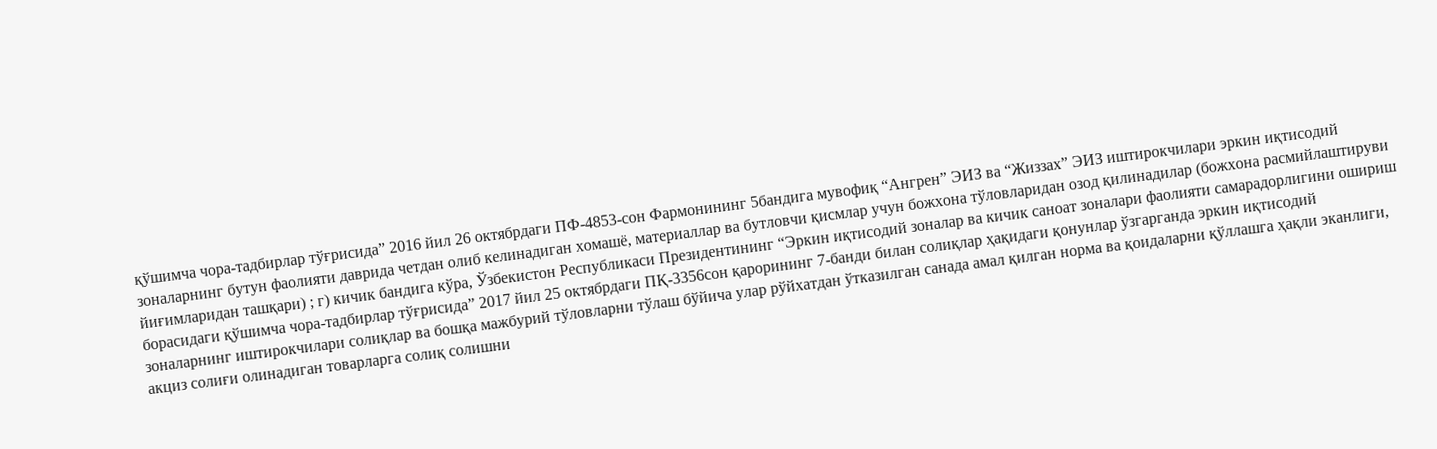қўшимча чора-тадбирлар тўғрисида” 2016 йил 26 октябрдаги ПФ-4853-сон Фармонининг 5бандига мувофиқ “Ангрен” ЭИЗ ва “Жиззах” ЭИЗ иштирокчилари эркин иқтисодий зоналарнинг бутун фаолияти даврида четдан олиб келинадиган хомашё, материаллар ва бутловчи қисмлар учун божхона тўловларидан озод қилинадилар (божхона расмийлаштируви йиғимларидан ташқари) ; г) кичик бандига кўра, Ўзбекистон Республикаси Президентининг “Эркин иқтисодий зоналар ва кичик саноат зоналари фаолияти самарадорлигини ошириш борасидаги қўшимча чора-тадбирлар тўғрисида” 2017 йил 25 октябрдаги ПҚ-3356сон қарорининг 7-банди билан солиқлар ҳақидаги қонунлар ўзгарганда эркин иқтисодий зоналарнинг иштирокчилари солиқлар ва бошқа мажбурий тўловларни тўлаш бўйича улар рўйхатдан ўтказилган санада амал қилган норма ва қоидаларни қўллашга ҳақли эканлиги, акциз солиғи олинадиган товарларга солиқ солишни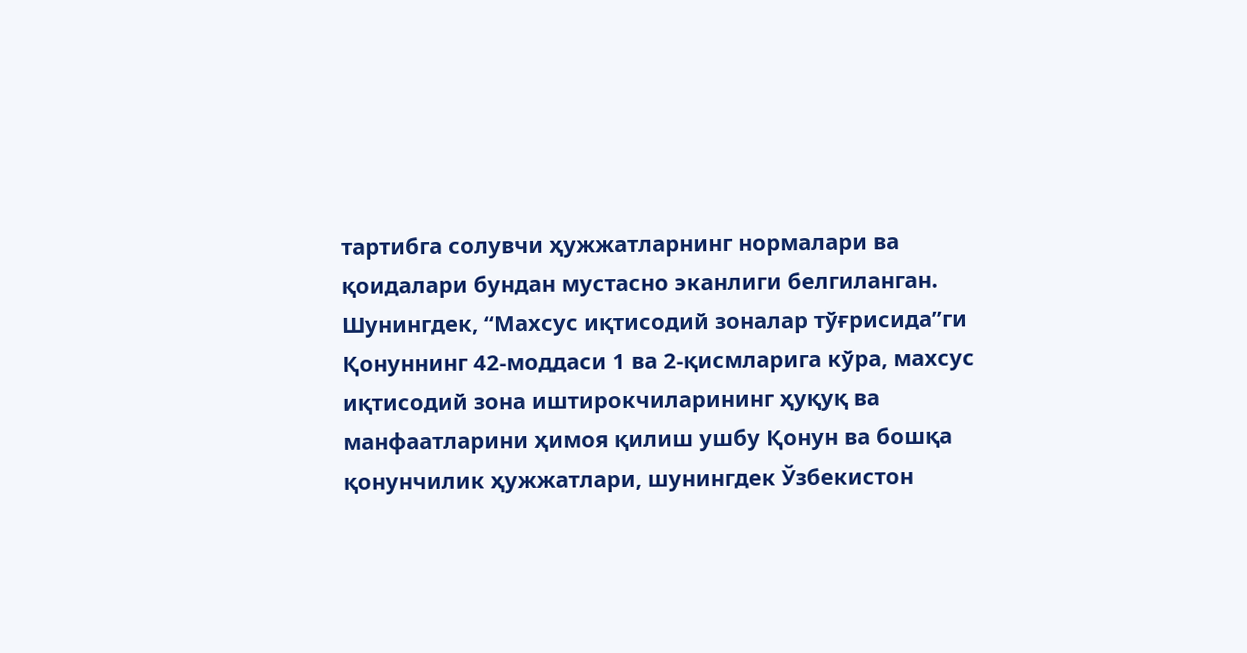тартибга солувчи ҳужжатларнинг нормалари ва қоидалари бундан мустасно эканлиги белгиланган. Шунингдек, “Махсус иқтисодий зоналар тўғрисида”ги Қонуннинг 42-моддаси 1 ва 2-қисмларига кўра, махсус иқтисодий зона иштирокчиларининг ҳуқуқ ва манфаатларини ҳимоя қилиш ушбу Қонун ва бошқа қонунчилик ҳужжатлари, шунингдек Ўзбекистон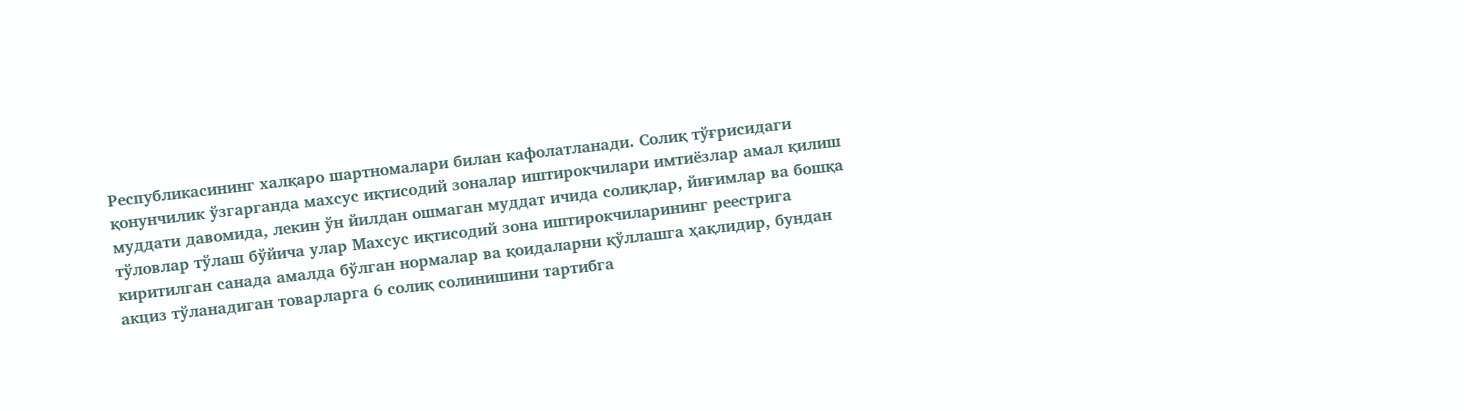Республикасининг халқаро шартномалари билан кафолатланади. Солиқ тўғрисидаги қонунчилик ўзгарганда махсус иқтисодий зоналар иштирокчилари имтиёзлар амал қилиш муддати давомида, лекин ўн йилдан ошмаган муддат ичида солиқлар, йиғимлар ва бошқа тўловлар тўлаш бўйича улар Махсус иқтисодий зона иштирокчиларининг реестрига киритилган санада амалда бўлган нормалар ва қоидаларни қўллашга ҳақлидир, бундан акциз тўланадиган товарларга 6 солиқ солинишини тартибга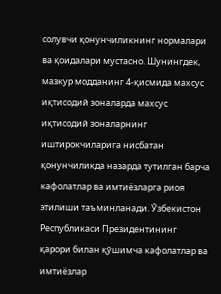солувчи қонунчиликнинг нормалари ва қоидалари мустасно. Шунингдек, мазкур модданинг 4-қисмида махсус иқтисодий зоналарда махсус иқтисодий зоналарнинг иштирокчиларига нисбатан қонунчиликда назарда тутилган барча кафолатлар ва имтиёзларга риоя этилиши таъминланади. Ўзбекистон Республикаси Президентининг қарори билан қўшимча кафолатлар ва имтиёзлар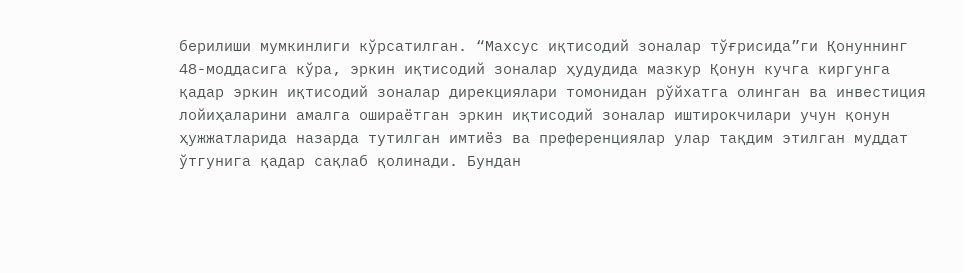берилиши мумкинлиги кўрсатилган. “Махсус иқтисодий зоналар тўғрисида”ги Қонуннинг 48-моддасига кўра, эркин иқтисодий зоналар ҳудудида мазкур Қонун кучга киргунга қадар эркин иқтисодий зоналар дирекциялари томонидан рўйхатга олинган ва инвестиция лойиҳаларини амалга ошираётган эркин иқтисодий зоналар иштирокчилари учун қонун ҳужжатларида назарда тутилган имтиёз ва преференциялар улар тақдим этилган муддат ўтгунига қадар сақлаб қолинади. Бундан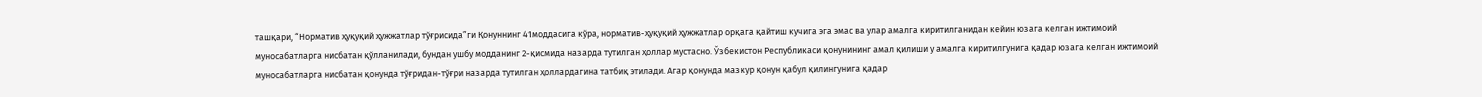ташқари, “Норматив ҳуқуқий ҳужжатлар тўғрисида”ги Қонуннинг 41моддасига кўра, норматив-ҳуқуқий ҳужжатлар орқага қайтиш кучига эга эмас ва улар амалга киритилганидан кейин юзага келган ижтимоий муносабатларга нисбатан қўлланилади, бундан ушбу модданинг 2-қисмида назарда тутилган ҳоллар мустасно. Ўзбекистон Республикаси қонунининг амал қилиши у амалга киритилгунига қадар юзага келган ижтимоий муносабатларга нисбатан қонунда тўғридан-тўғри назарда тутилган ҳоллардагина татбиқ этилади. Агар қонунда мазкур қонун қабул қилингунига қадар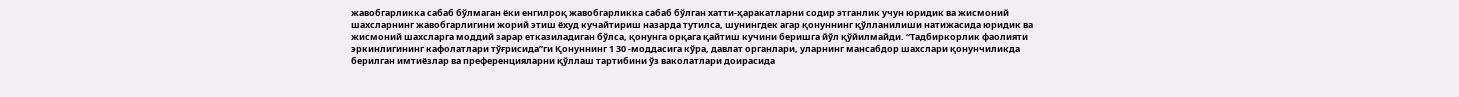жавобгарликка сабаб бўлмаган ёки енгилроқ жавобгарликка сабаб бўлган хатти-ҳаракатларни содир этганлик учун юридик ва жисмоний шахсларнинг жавобгарлигини жорий этиш ёхуд кучайтириш назарда тутилса, шунингдек агар қонуннинг қўлланилиши натижасида юридик ва жисмоний шахсларга моддий зарар етказиладиган бўлса, қонунга орқага қайтиш кучини беришга йўл қўйилмайди. “Тадбиркорлик фаолияти эркинлигининг кафолатлари тўғрисида”ги Қонуннинг 1 30 -моддасига кўра, давлат органлари, уларнинг мансабдор шахслари қонунчиликда берилган имтиёзлар ва преференцияларни қўллаш тартибини ўз ваколатлари доирасида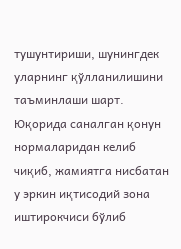тушунтириши, шунингдек уларнинг қўлланилишини таъминлаши шарт. Юқорида саналган қонун нормаларидан келиб чиқиб, жамиятга нисбатан у эркин иқтисодий зона иштирокчиси бўлиб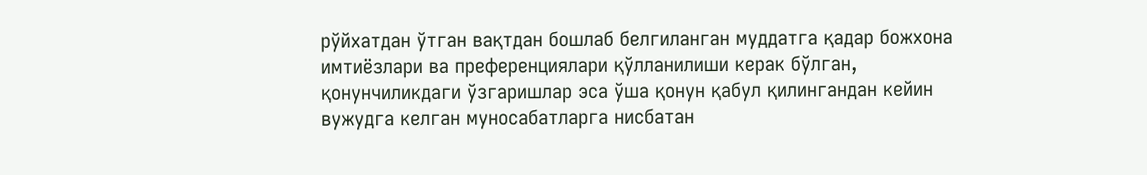рўйхатдан ўтган вақтдан бошлаб белгиланган муддатга қадар божхона имтиёзлари ва преференциялари қўлланилиши керак бўлган, қонунчиликдаги ўзгаришлар эса ўша қонун қабул қилингандан кейин вужудга келган муносабатларга нисбатан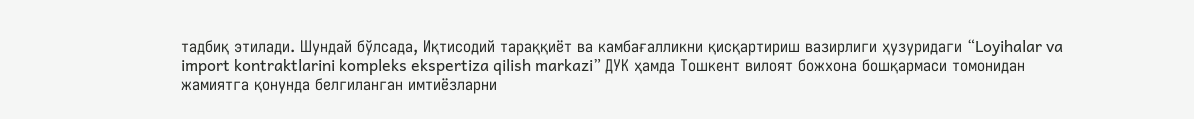тадбиқ этилади. Шундай бўлсада, Иқтисодий тараққиёт ва камбағалликни қисқартириш вазирлиги ҳузуридаги “Loyihalar va import kontraktlarini kompleks ekspertiza qilish markazi” ДУК ҳамда Тошкент вилоят божхона бошқармаси томонидан жамиятга қонунда белгиланган имтиёзларни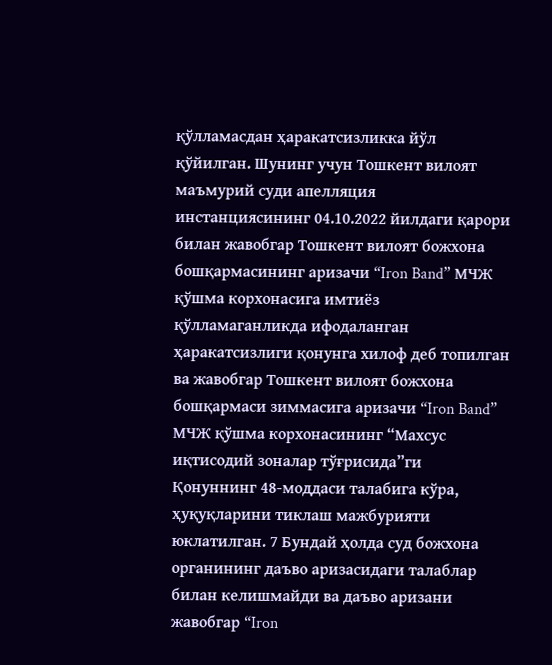қўлламасдан ҳаракатсизликка йўл қўйилган. Шунинг учун Тошкент вилоят маъмурий суди апелляция инстанциясининг 04.10.2022 йилдаги қарори билан жавобгар Тошкент вилоят божхона бошқармасининг аризачи “Iron Band” МЧЖ қўшма корхонасига имтиёз қўлламаганликда ифодаланган ҳаракатсизлиги қонунга хилоф деб топилган ва жавобгар Тошкент вилоят божхона бошқармаси зиммасига аризачи “Iron Band” МЧЖ қўшма корхонасининг “Махсус иқтисодий зоналар тўғрисида”ги Қонуннинг 48-моддаси талабига кўра, ҳуқуқларини тиклаш мажбурияти юклатилган. 7 Бундай ҳолда суд божхона органининг даъво аризасидаги талаблар билан келишмайди ва даъво аризани жавобгар “Iron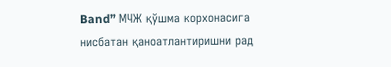Band” МЧЖ қўшма корхонасига нисбатан қаноатлантиришни рад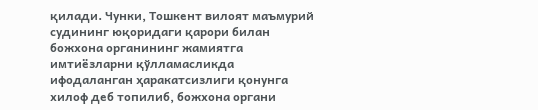қилади. Чунки, Тошкент вилоят маъмурий судининг юқоридаги қарори билан божхона органининг жамиятга имтиёзларни қўлламасликда ифодаланган ҳаракатсизлиги қонунга хилоф деб топилиб, божхона органи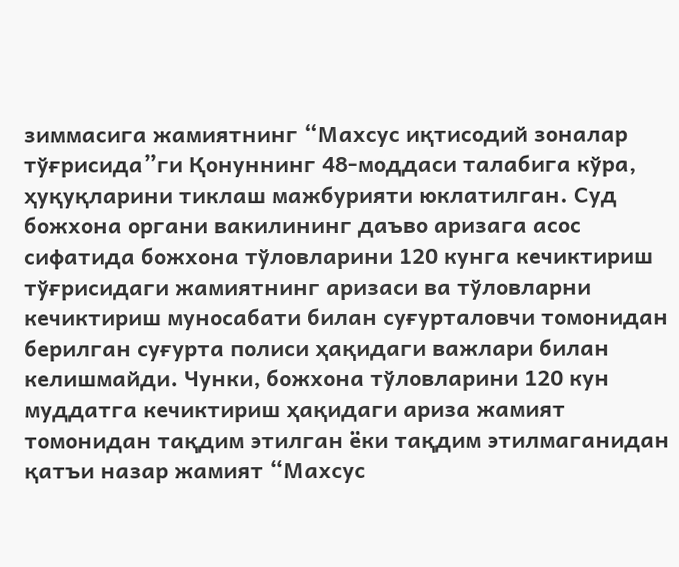зиммасига жамиятнинг “Махсус иқтисодий зоналар тўғрисида”ги Қонуннинг 48-моддаси талабига кўра, ҳуқуқларини тиклаш мажбурияти юклатилган. Суд божхона органи вакилининг даъво аризага асос сифатида божхона тўловларини 120 кунга кечиктириш тўғрисидаги жамиятнинг аризаси ва тўловларни кечиктириш муносабати билан суғурталовчи томонидан берилган суғурта полиси ҳақидаги важлари билан келишмайди. Чунки, божхона тўловларини 120 кун муддатга кечиктириш ҳақидаги ариза жамият томонидан тақдим этилган ёки тақдим этилмаганидан қатъи назар жамият “Махсус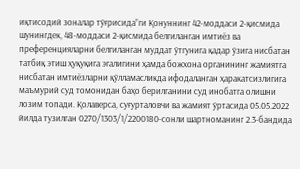иқтисодий зоналар тўғрисида”ги Қонуннинг 42-моддаси 2-қисмида шунингдек, 48-моддаси 2-қисмида белгиланган имтиёз ва преференцияларни белгиланган муддат ўтгунига қадар ўзига нисбатан татбиқ этиш ҳуқуқига эгалигини ҳамда божхона органининг жамиятга нисбатан имтиёзларни қўлламасликда ифодаланган ҳаракатсизлигига маъмурий суд томонидан баҳо берилганини суд инобатга олишни лозим топади. Қолаверса, суғурталовчи ва жамият ўртасида 05.05.2022 йилда тузилган 0270/1303/1/2200180-сонли шартноманинг 2.3-бандида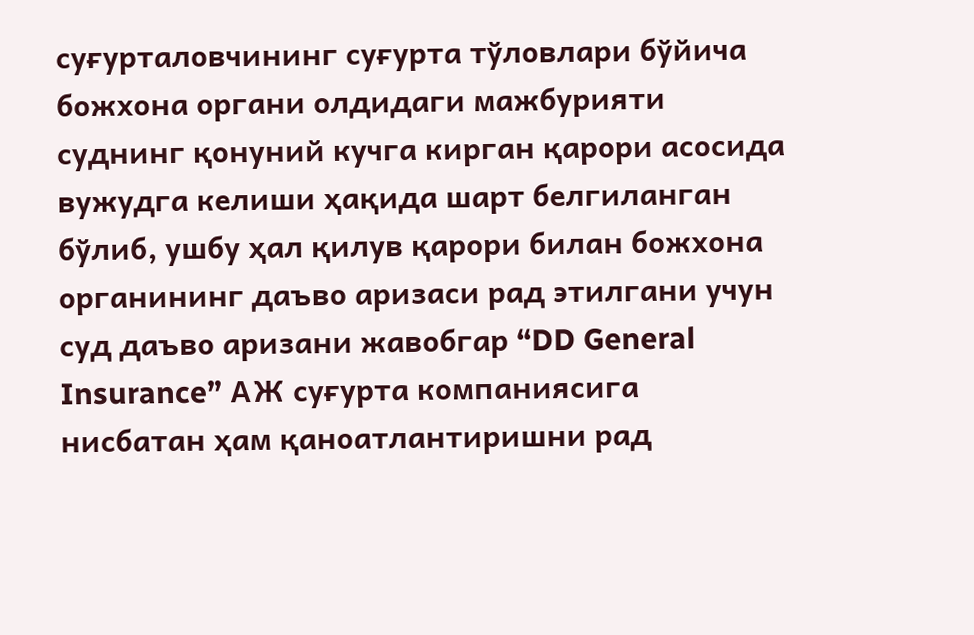суғурталовчининг суғурта тўловлари бўйича божхона органи олдидаги мажбурияти суднинг қонуний кучга кирган қарори асосида вужудга келиши ҳақида шарт белгиланган бўлиб, ушбу ҳал қилув қарори билан божхона органининг даъво аризаси рад этилгани учун суд даъво аризани жавобгар “DD General Insurance” АЖ суғурта компаниясига нисбатан ҳам қаноатлантиришни рад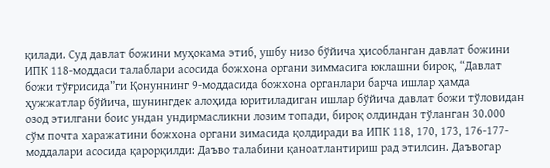қилади. Суд давлат божини муҳокама этиб, ушбу низо бўйича ҳисобланган давлат божини ИПК 118-моддаси талаблари асосида божхона органи зиммасига юклашни бироқ, “Давлат божи тўғрисида”ги Қонуннинг 9-моддасида божхона органлари барча ишлар ҳамда ҳужжатлар бўйича, шунингдек алоҳида юритиладиган ишлар бўйича давлат божи тўловидан озод этилгани боис ундан ундирмасликни лозим топади, бироқ олдиндан тўланган 30.000 сўм почта харажатини божхона органи зимасида қолдиради ва ИПК 118, 170, 173, 176-177-моддалари асосида қарорқилди: Даъво талабини қаноатлантириш рад этилсин. Даъвогар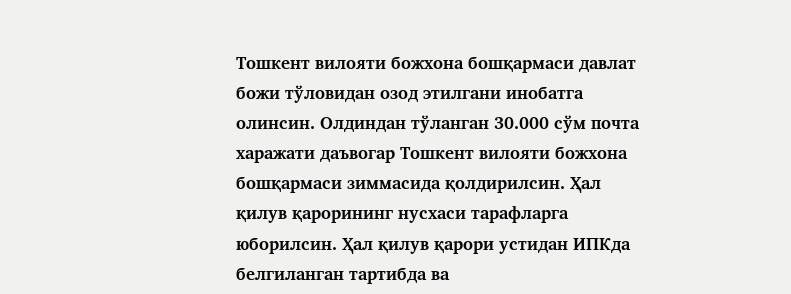Тошкент вилояти божхона бошқармаси давлат божи тўловидан озод этилгани инобатга олинсин. Олдиндан тўланган 30.000 сўм почта харажати даъвогар Тошкент вилояти божхона бошқармаси зиммасида қолдирилсин. Ҳал қилув қарорининг нусхаси тарафларга юборилсин. Ҳал қилув қарори устидан ИПКда белгиланган тартибда ва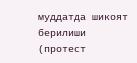муддатда шикоят берилиши (протест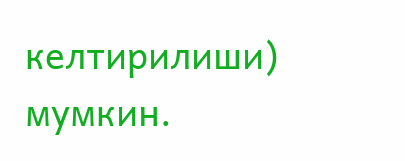келтирилиши) мумкин.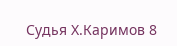Судья Х.Каримов 8